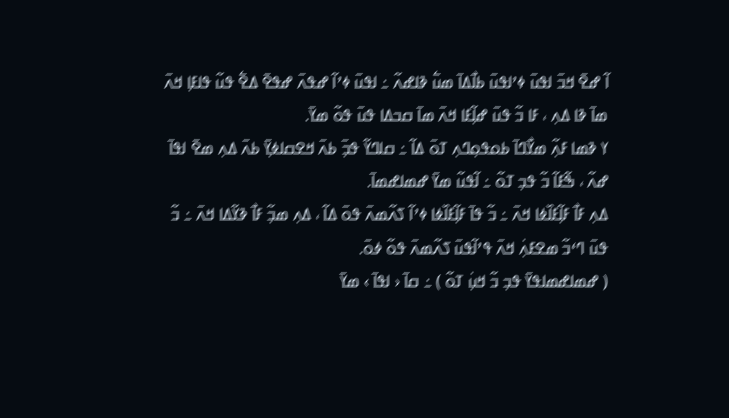ߊ߬ ߝߐ߫ ߞߏ߫ ߊߟߎ߫ ߦߴߊߟߎ߫ ߕߊ߯ߡߊ߫ ߘߎ߱ ߢߊߝߍ߬ ߸ ߊߟߎ߫ ߦߴߊ߬ ߝߟߍ߫ ߝߟߐ߫ ߡߐ߱ ߟߎ߬ ߟߊߓߊ߲ ߞߍ߫ ߘߊ߫ ߢߊ ߡߍ߲ ، ߓߊ ߏ߬ ߟߎ߫ ߝߊ߲߬ߓߊ ߞߍ߫ ߘߊ߫ ߛߏߡߊ ߟߎ߫ ߟߋ߬ ߘߌ߫.
ߌ ߢߘߊ ߓߍ߲߬ ߘߌ߯ߣߊ߫ ߕߋߟߋ߲ߣߍ߲ ߠߋ߫ ߡߊ߬ ߸ ߛߊߣߌ߬ ߟߏ߲߫ ߕߍ߫ ߞߐߛߊߦߌ߲߫ ߕߍ߫ ߡߍ߲ ߘߐ߫ ߊߟߊ߫ ߝߍ߬ ، ߒ߬ߓߊ߬ ߏ߬ ߟߏ߲ ߠߋ߬ ߸ ߊ߬ߟߎ߬ ߘߌ߫ ߝߘߊߝߘߊ߫.
ߡߍ߲ ߓߊ߯ ߓߊ߲߬ߓߊ߰ߦߊ ߞߍ߫ ߸ ߏ߬ ߟߊ߫ ߓߊ߲߬ߓߊ߰ߦߊ ߦߴߊ߬ ߖߍ߬ߘߍ߫ ߟߋ߫ ߡߊ߬ ، ߡߍ߲ ߘߏ߲߬ ߓߊ߯ ߢߌ߬ߡߊ ߞߍ߫ ߸ ߏ߬ ߟߎ߫ ߣߵߏ߬ ߘߐߓߍ߲߭ ߞߍ߫ ߟߴߊ߬ߟߎ߫ ߖߍ߬ߘߍ߫ ߟߋ߬ ߦߋ߫.
( ߝߘߊߝߘߊߟߌ߫ ߟߏ߲ ߏ߬ ߞߎ߲߭ ߠߋ߬ ) ߸ ߛߊ߫ ‹ ߊߟߊ߫ › ߘߌ߫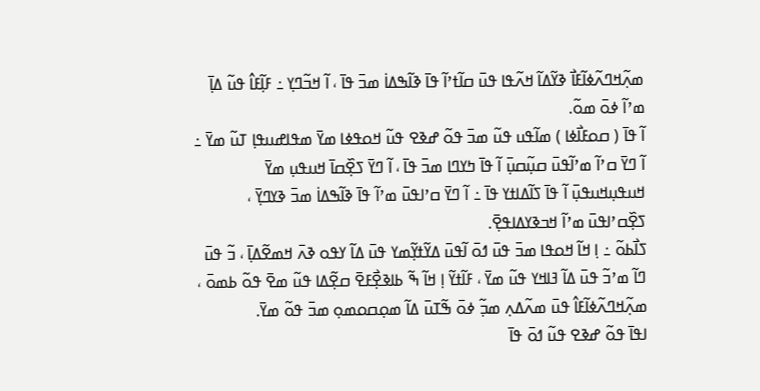ߘߍ߲߬ߞߣߍ߬ߦߊ߬ߓߊ߯ ߢߌ߬ߡߊ߬ ߞߍ߬ߟߊ ߟߎ߫ ߛߊ߬ߙߴߊ߬ ߟߊ߫ ߢߊ߬ߒߡߊ߭ ߘߏ߫ ߟߊ߫ ، ߊ߬ ߞߏ߬ߣߌ߲ ߸ ߓߊ߲߬ߓߊ߮ ߟߎ߬ ߡߊ߲߫ ߘߴߊ߬ ߦߋ߫ ߘߋ߬.
ߊ߬ ߟߊ߫ ( ߛߋߓߊ߯ߦߊ ) ߘߊ߬ߟߎ ߟߎ߬ ߘߏ߫ ߟߋ߬ ߝߢߐ ߟߎ߬ ߞߋߟߦߊ ߘߌ߫ ߘߟߊߝߎߟߊ߲ ߠߎ߬ ߘߌ߫ ߸ ߊ߬ ߣߌ߫ ߛߴߊ߬ ߘߴߊ߬ߟߎ߫ ߛߎ߲߬ߛߎ߲߫ ߊ߬ ߟߊ߫ ߤߌߣߊ ߘߏ߫ ߟߊ߫ ، ߊ߬ ߣߌ߫ ߖߐ߲߰ߛߊ߫ ߞߎߟߎ߲ ߘߌ߫ ߞߎߟߎ߲ߞߎߟߎ߲߫ ߊ߬ ߟߊ߫ ߖߊ߬ߡߊߙߌ ߟߊ߫ ߸ ߊ߬ ߣߌ߫ ߛߴߊߟߎ߫ ߘߴߊ߬ ߟߊ߫ ߢߊ߬ߒߡߊ߭ ߘߏ߫ ߢߌߣߌ߲߫ ، ߖߐ߲߰ߛߴߊߟߎ߫ ߘߴߊ߬ ߞߏߢߌߡߊߟߐ߲߫.
ߖߊ߯ߕߋ߬ ߸ ߊ߲ ߞߊ߬ ߞߋߟߊ ߘߏ߫ ߟߎ߫ ߗߋ߫ ߊ߬ߟߎ߫ ߡߌ߬ߙߌ߲߬ߘߌ ߟߎ߫ ߡߊ߬ ߌߟߋ ߢߍ߫ ߞߘߐ߬ߡߊ߲߫ ، ߏ߬ ߟߎ߫ ߣߊ߬ ߘߴߏ߬ ߟߎ߫ ߡߊ߬ ߔߊߞߌ ߟߎ߬ ߘߌ߫ ، ߓߊ߬ߙߌ߬ ߊ߲ ߞߊ߬ ߒ߬ ߕߊߢߐ߲߯ߓߐ߫ ߛߐ߲߬ߡߊ ߟߎ߬ ߘߐ߫ ߟߋ߬ ߕߘߋ߫ ، ߘߍ߲߬ߞߣߍ߬ߦߊ߬ߓߊ߮ ߟߎ߫ ߘߍ߬ߡߍ߲ ߘߏ߲߬ ߦߋ߫ ߒ߬ߠߎ߫ ߡߊ߬ ߘߋ߲ߛߋߘߋ߲ ߘߏ߫ ߟߋ߬ ߘߌ߫.
ߊߟߊ߫ ߟߋ߬ ߝߢߐ ߟߎ߬ ߗߋ߫ ߟߊ߫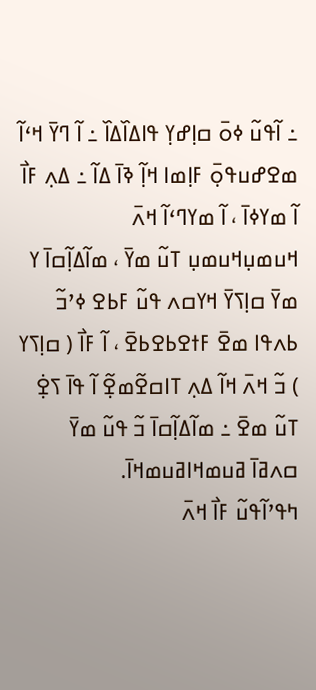߸ ߊ߬ߟߎ߬ ߦߋ߫ ߛߊ߲ߝߌ߲ ߟߊߡߊ߰ߡߊ߰ ߸ ߊ߬ ߣߌ߫ ߞߵߊ߬ ߘߐߝߎߟߋ߲߫ ߓߊ߲ߘߊ ߞߊ߲߬ ߢߊ߫ ߡߊ߬ ߸ ߡߍ߲ ߓߊ߯ ߊ߬ ߘߌߦߊ߫ ، ߊ߬ ߘߌߣߵߊ߬ ߞߍ߫ ߞߎߘߎ߲ߞߎߘߎ߲ ߠߎ߬ ߘߌ߫ ، ߘߊ߬ߡߊ߲߬ߛߊ߫ ߌ ߘߌ߫ ߛߊ߲ߖߌ߫ ߞߌߛߍ ߟߎ߬ ߓߕߐ ߦߴߏ߬ ߕߍߟߊ ߘߐ߫ ߓߙߐߕߐߕߐ߫ ، ߊ߬ ߓߊ߯ ( ߛߊ߲ߖߌ ) ߏ߬ ߞߍ߫ ߞߊ߬ ߡߍ߲ ߠߊߛߐ߬ߘߐ߲߬ ߊ߬ ߟߊ߫ ߖߐ߲߭ ߠߎ߬ ߘߐ߫ ߸ ߘߊ߬ߡߊ߲߬ߛߊ߫ ߏ߬ ߟߎ߬ ߘߌ߫ ߛߍߥߊ߫ ߥߎߘߞߊߥߎߘߞߊ߫.
ߤߟߴߊ߬ߟߎ߬ ߓߊ߯ ߞߍ߫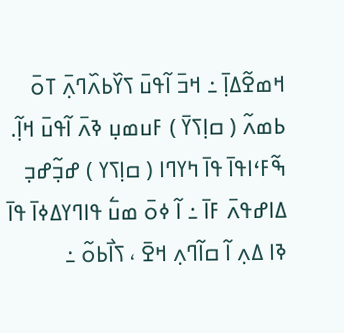ߞߘߐ߬ߡߊ߲߫ ߸ ߞߏ߫ ߊ߬ߟߎ߫ ߖߌ߰ߕߍ߰ߣߍ߲߫ ߠߋ߫ ߕߘߍ߬ ( ߛߊ߲ߖߌ߫ ) ߓߎߘߎ߲ ߢߍ߫ ߊ߬ߟߎ߫ ߞߊ߲߬.
ߒ߬ߓߵߊߟߊ߫ ߟߊ߫ ߤߌߣߊ ( ߛߊ߲ߖߌ ) ߝߏ߲߬ߝߏ߲ ߡߊߝߟߍ߫ ߓߊ߫ ߸ ߊ߬ ߦߋ߫ ߘߎ߱ ߟߊߣߌߡߦߊ߫ ߟߊ߫ ߢߊ ߡߍ߲ ߊ߬ ߛߊ߬ߣߍ߲ ߞߐ߫ ، ߖߊ߯ߕߋ߬ ߸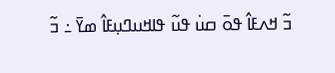ߏ߬ ߞߍߓߊ߮ ߟߋ߫ ߛߎ߭ ߟߎ߬ ߟߊߞߎߣߎ߲ߓߊ߮ ߘߌ߫ ߸ ߏ߬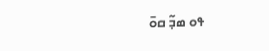ߟߋ ߘߏ߲߬ ߛߋ߫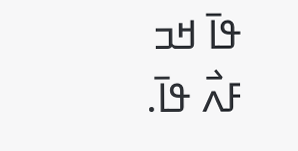ߟߊ߫ ߞߏ ߓߍ߯ ߟߊ߫.